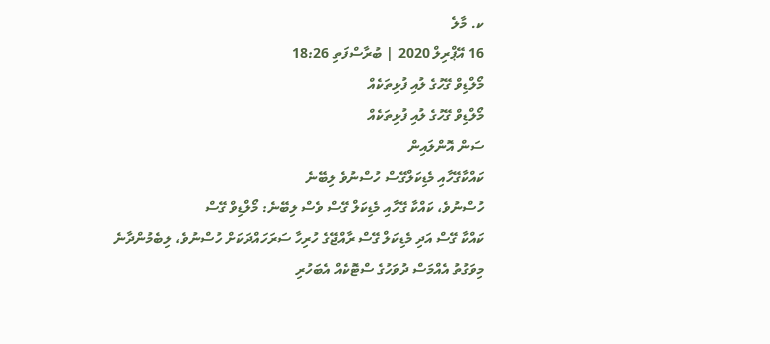ކ. މާލެ
16 އޭޕްރިލް 2020 | ބުރާސްފަތި 18:26
މޯލްޑިވް ގޭހުގެ ލުއި ފުޅިތަކެއް
މޯލްޑިވް ގޭހުގެ ލުއި ފުޅިތަކެއް
ސަން އޮންލައިން
ކައްކާގޭހާއި މެޑިކަލްގޭސް ހުސްނުވެ ލިބޭނެ
ހުސްނުވެ، ކައްކާ ގޭހާއި މެޑިކަލް ގޭސް ވެސް ލިބޭނެ: މޯލްޑިވް ގޭސް
ކައްކާ ގޭސް އަދި މެޑިކަލް ގޭސް ރާއްޖޭގެ ހުރިހާ ސަރަހައްދަކަށް ހުސްނުވެ، ލިބެމުންދާނެ
މިވަގުތު އެއްމަސް ދުވަހުގެ ސްޓޮކެއް އެބަހުރި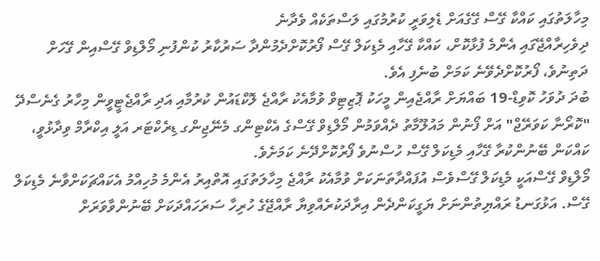މިހާލަތުގައި ކައްކާ ގޭސް ގޭގެއަށް ޑެލިވަރީ ކުރުމުގައި ލަސްތަކެއް ވެދާނެ
ދިވެހިރާއްޖޭގައި އެންމެ ފުޅާކޮށް، ކައްކާ ގޭހާއި މެޑިކަލް ގޭސް ފޯރުކޮށްދެމުންދާ ސަރުކާރު ކުންފުނި މޯލްޑިވް ގޭސްއިން ގޭހަށް ދަތިނުވެ، ފޯރުކޮށްދެވޭނެ ކަމަށް ބުނެފި އެވެ.
ބުދަ ދުވަހު ކޮވިޑް-19 ބައްޔަށް ރާއްޖެއިން މީހަކު ޕޮޒިޓިވް ވުމާއެކު ރާއްޖެ ލޮކްޑައުން ކުރުމާއި އަދި ރާއްޖެޓީވީން މިހާރު ގެނެސްދޭ "ކޮރޯނާ ކަވަރޭޖް" އަށް ފޯނުން މައުލޫމާތު ދެއްވަމުން މޯލްޑިވް ގޭސްގެ އެކްޓިންގ މެނޭޖިންގ ޑިރެކްޓަރ އަލީ އިކްރާމް ވިދާޅުވީ، ކައްކަން ބޭނުންކުރާ ގޭހާއި މެޑިކަލް ގޭސް ހުސްނުވެ ފޯރުކޮށްދޭނެ ކަމަށެވެ.
މޯލްޑިވް ގޭސްއަކީ މެޑިކަލް ގޭސްވެސް އުފައްދާތަނަކަށް ވުމާއެކު ރާއްޖެ މިހާލަތުގައި އޮތްއިރު އެންމެ މުހިއްމު އެކައްޗަކަށްވާނެ މެޑިކަލް ގޭސް. އަޅުގަނޑު ރައްޔިތުންނަށް ޔަގީކަންދެން އިރާދަކުރެއްވިޔާ ރާއްޖޭގެ ހުރިހާ ސަރަހައްދަކަށް ބޭނުންވާވަރަށް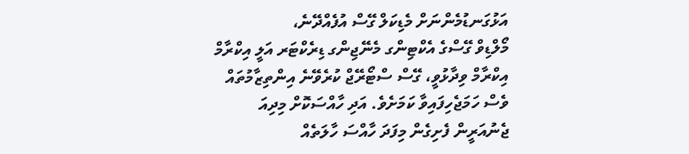އަޅުގަނޑުމެންނަށް މެޑިކަލް ގޭސް އުފެއްދޭނެ،
މޯލްޑިވް ގޭސްގެ އެކްޓިންގ މެނޭޖިންގ ޑިރެކްޓަރ އަލީ އިކްރާމް
އިކްރާމް ވިދާޅުވީ، ގޭސް ސްޓޯރޭޖް ކުރެވޭނެ އިންތިޒާމުތައް ވެސް ހަމަޖެހިފައިވާ ކަމަށެވެ. އަދި ހާއްސަކޮށް މިދިއަ ޖެނުއަރީން ފެށިގެން މިފަދަ ހާއްސަ ހާލަތެއް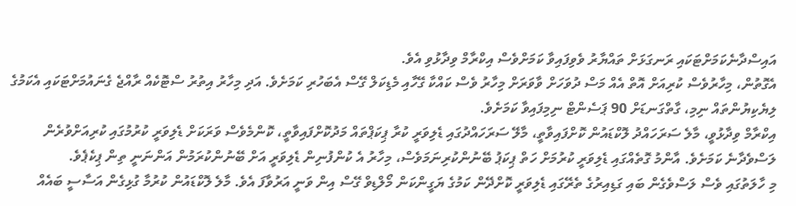އައިސްދާނެކަމަށްޓަކައި ރަނގަޅަށް ތައްޔާރު ވެވިފައިވާ ކަމަށްވެސް އިކްރާމް ވިދާޅުވި އެވެ.
އެގޮތުން، މިހާރުވެސް ކުރިއަށް އޮތް އެއް މަސް ދުވަހަށް ވާވަރަށް މިހާރު ވެސް ކައްކާ ގޭހާއި މެޑިކަލް ގޭސް އެބަހުރި ކަމަށެވެ. އަދި މިހާރު އިތުރު ސްޓޮކެއް ރާއްޖެ ގެނައުމަށްޓަކައި އެކަމުގެ ލިޔެކިޔުންތައް ނިމި، ގާތްގަނޑަށް 90 ޕަސެންޓް ނިމިފައިވާ ކަމަށެވެ.
އިކްރާމް ވިދާޅުވީ، މާލެ ސަރަހައްދު ލޮކްޑައުން ކޮށްފައިވާތީ، މާލޭ ސަރަހައްދުގައި ޑެލިވަރީ ކުރާ ޕިކަޕްތައް މަދުކޮށްފައިވާތީ، ކޮންމެވެސް ވަރަކަށް ޑެލިވަރީ ކުރުމުގައި ކުރިއަށްވުރެން ލަސްވެދާނެ ކަމަށެވެ. އާންމު ގޮތެއްގައި ޑެލިވަރީ ކުރުމަށް ހަތް ޕިކަޕު ބޭނުންކުރިނަމަވެސް، މިހާރު އެ ކުންފުނިން ޑެލިވަރީ އަށް ބޭނުންކުރަމުން އަންނަނީ ތިން ޕިކެޕެވެ.
މި ހާލަތުގައި ވެސް ލަސްވެގެން ބައި ގަޑިއިރުގެ ތެރޭގައި ޑެލިވަރީ ކޮށްދޭން ކަމުގެ ޔަގީންކަން މޯލްޑިވް ގޭސް އިން ވަނީ އަރުވާފަ އެވެ. މާލެ ލޮކްޑައުން ކުރުމާ ގުޅިގެން އަސާސީ ބައެއް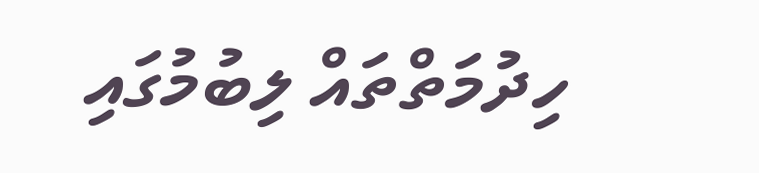ހިދުމަތްތައް ލިބުމުގައި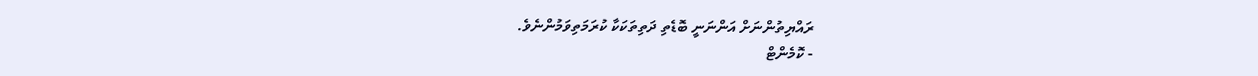ރައްޔިތުންނަށް އަންނަނީ ބޮޑެތި ދަތިތަކަކާ ކުރަމަތިވަމުންނެވެ.
- ކޮމެންޓް